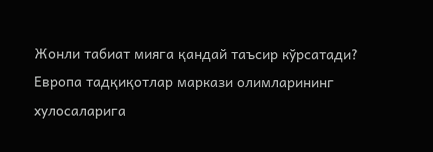Жонли табиат мияга қандай таъсир кўрсатади?
Европа тадқиқотлар маркази олимларининг хулосаларига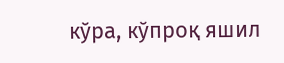кўра, кўпроқ яшил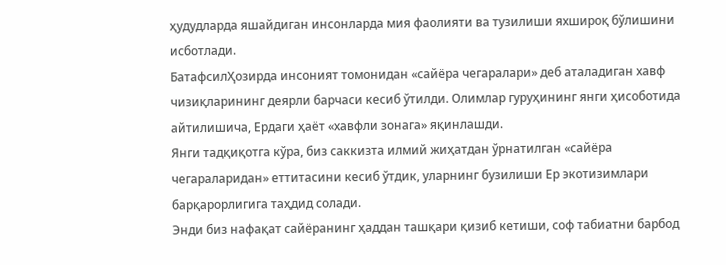ҳудудларда яшайдиган инсонларда мия фаолияти ва тузилиши яхшироқ бўлишини исботлади.
БатафсилҲозирда инсоният томонидан «сайёра чегаралари» деб аталадиган хавф чизиқларининг деярли барчаси кесиб ўтилди. Олимлар гуруҳининг янги ҳисоботида айтилишича, Ердаги ҳаёт «хавфли зонага» яқинлашди.
Янги тадқиқотга кўра, биз саккизта илмий жиҳатдан ўрнатилган «сайёра чегараларидан» еттитасини кесиб ўтдик, уларнинг бузилиши Ер экотизимлари барқарорлигига таҳдид солади.
Энди биз нафақат сайёранинг ҳаддан ташқари қизиб кетиши, соф табиатни барбод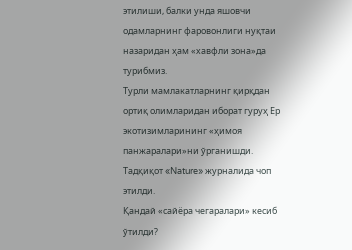этилиши, балки унда яшовчи одамларнинг фаровонлиги нуқтаи назаридан ҳам «хавфли зона»да турибмиз.
Турли мамлакатларнинг қирқдан ортиқ олимларидан иборат гуруҳ Ер экотизимларининг «ҳимоя панжаралари»ни ўрганишди. Тадқиқот «Nature» журналида чоп этилди.
Қандай «сайёра чегаралари» кесиб ўтилди?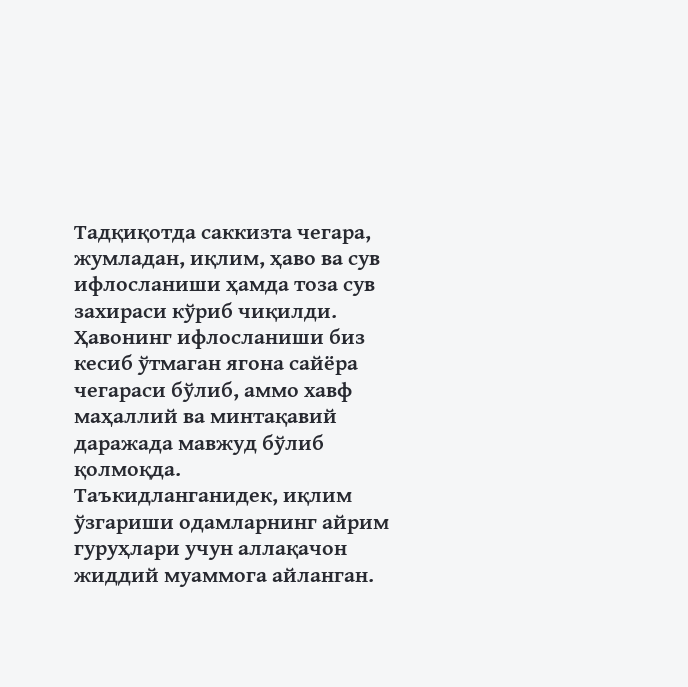Тадқиқотда саккизта чегара, жумладан, иқлим, ҳаво ва сув ифлосланиши ҳамда тоза сув захираси кўриб чиқилди.
Ҳавонинг ифлосланиши биз кесиб ўтмаган ягона сайёра чегараси бўлиб, аммо хавф маҳаллий ва минтақавий даражада мавжуд бўлиб қолмоқда.
Таъкидланганидек, иқлим ўзгариши одамларнинг айрим гуруҳлари учун аллақачон жиддий муаммога айланган.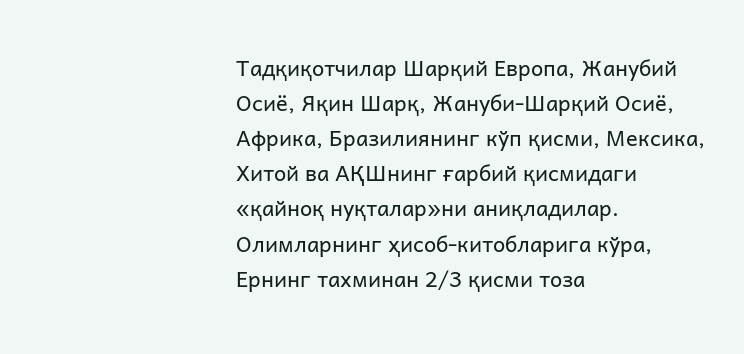Тадқиқотчилар Шарқий Европа, Жанубий Осиё, Яқин Шарқ, Жануби-Шарқий Осиё, Aфрика, Бразилиянинг кўп қисми, Мексика, Хитой ва AҚШнинг ғарбий қисмидаги «қайноқ нуқталар»ни аниқладилар.
Олимларнинг ҳисоб-китобларига кўра, Ернинг тахминан 2/3 қисми тоза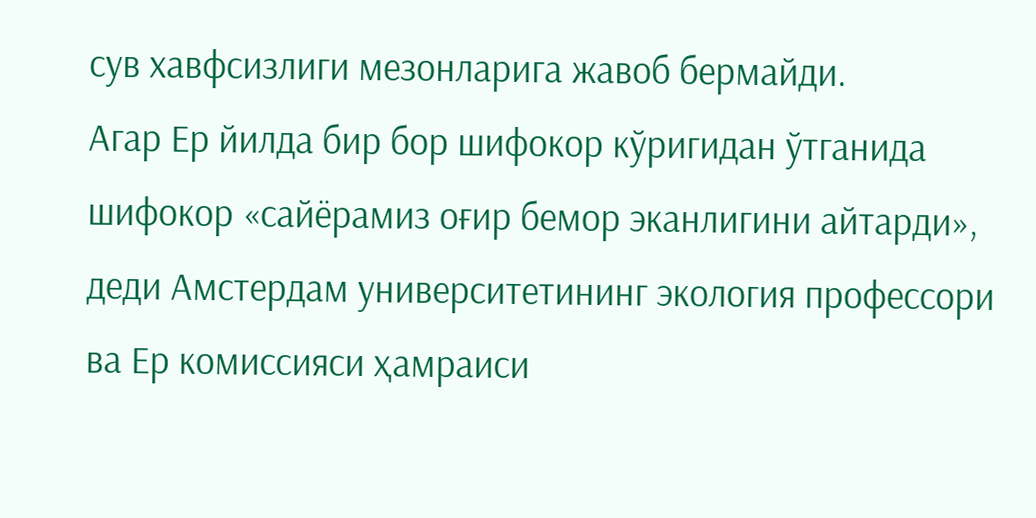сув хавфсизлиги мезонларига жавоб бермайди.
Aгар Ер йилда бир бор шифокор кўригидан ўтганида шифокор «сайёрамиз оғир бемор эканлигини айтарди», деди Aмстердам университетининг экология профессори ва Ер комиссияси ҳамраиси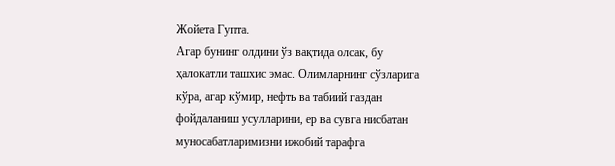Жойета Гупта.
Агар бунинг олдини ўз вақтида олсак, бу ҳалокатли ташхис эмас. Олимларнинг сўзларига кўра, агар кўмир, нефть ва табиий газдан фойдаланиш усулларини, ер ва сувга нисбатан муносабатларимизни ижобий тарафга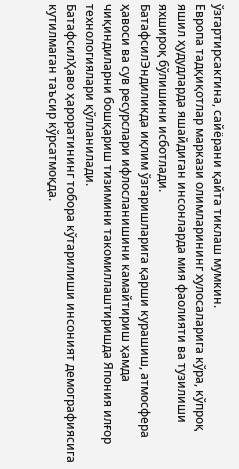ўзгартирсакгина, сайёрани қайта тиклаш мумкин.
Европа тадқиқотлар маркази олимларининг хулосаларига кўра, кўпроқ яшил ҳудудларда яшайдиган инсонларда мия фаолияти ва тузилиши яхшироқ бўлишини исботлади.
БатафсилЭндиликда иқлим ўзгаришларига қарши курашиш, атмосфера ҳавоси ва сув ресурслари ифлосланишини камайтириш ҳамда чиқиндиларни бошқариш тизимини такомиллаштиришда Япония илғор технологиялари қўлланилади.
БатафсилҲаво ҳароратининг тобора кўтарилиши инсоният демографиясига кутилмаган таъсир кўрсатмоқда.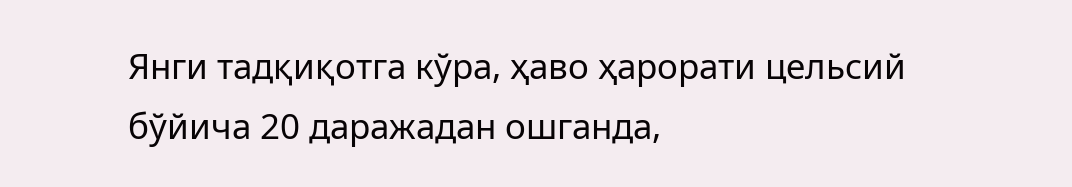Янги тадқиқотга кўра, ҳаво ҳарорати цельсий бўйича 20 даражадан ошганда,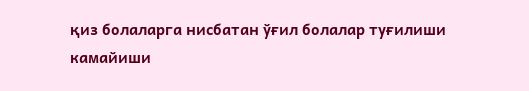қиз болаларга нисбатан ўғил болалар туғилиши камайиши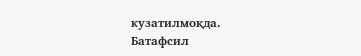кузатилмоқда.
Батафсил